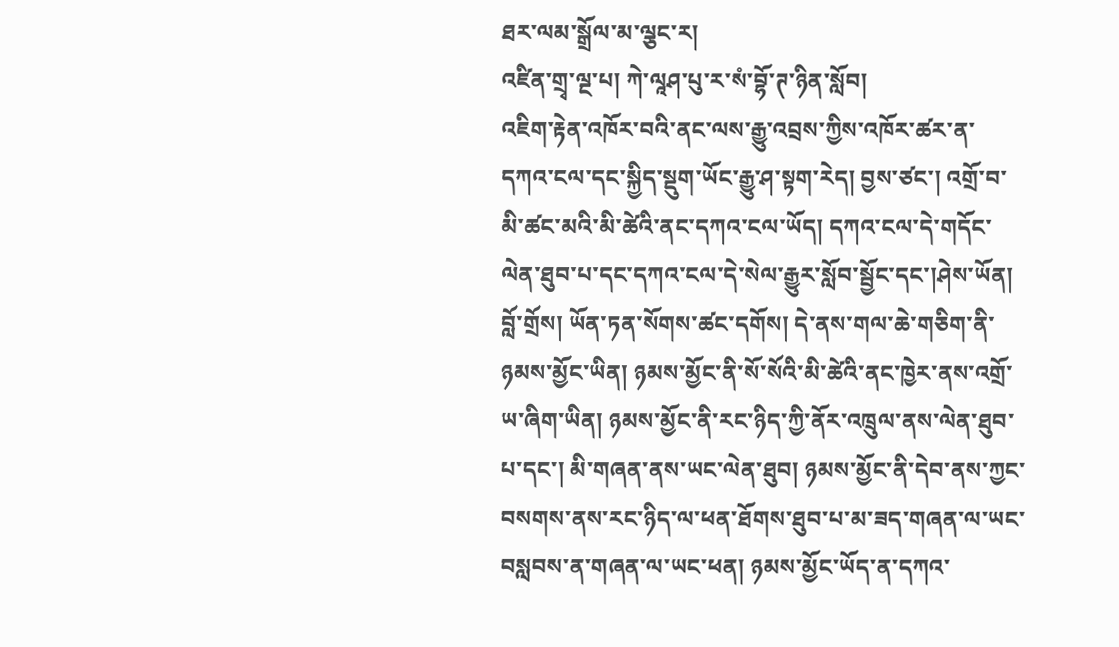ཐར་ལམ་སྒྲོལ་མ་ལྕང་ར།
འཛིན་གྲྭ་ལྔ་པ། ཀེ་ལཱཤ་པུ་ར་སཾ་བྷོ་ཊ་ཉིན་སློབ།
འཇིག་རྟེན་འཁོར་བའི་ནང་ལས་རྒྱུ་འབྲས་ཀྱིས་འཁོར་ཚར་ན་དཀའ་ངལ་དང་སྐྱིད་སྡུག་ཡོང་རྒྱུ་ཤ་སྟག་རེད། བྱས་ཙང་། འགྲོ་བ་མི་ཚང་མའི་མི་ཚེའི་ནང་དཀའ་ངལ་ཡོད། དཀའ་ངལ་དེ་གདོང་ལེན་ཐུབ་པ་དང་དཀའ་ངལ་དེ་སེལ་རྒྱུར་སློབ་སྦྱོང་དང་།ཤེས་ཡོན། བློ་གྲོས། ཡོན་ཏན་སོགས་ཚང་དགོས། དེ་ནས་གལ་ཆེ་གཅིག་ནི་ཉམས་མྱོང་ཡིན། ཉམས་མྱོང་ནི་སོ་སོའི་མི་ཚེའི་ནང་ཁྱེར་ནས་འགྲོ་ཡ་ཞིག་ཡིན། ཉམས་མྱོང་ནི་རང་ཉིད་ཀྱི་ནོར་འཁྲུལ་ནས་ལེན་ཐུབ་པ་དང་། མི་གཞན་ནས་ཡང་ལེན་ཐུབ། ཉམས་མྱོང་ནི་དེབ་ནས་ཀྱང་བསགས་ནས་རང་ཉིད་ལ་ཕན་ཐོགས་ཐུབ་པ་མ་ཟད་གཞན་ལ་ཡང་བསླབས་ན་གཞན་ལ་ཡང་ཕན། ཉམས་མྱོང་ཡོད་ན་དཀའ་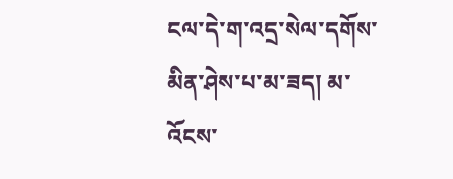ངལ་དེ་ག་འདྲ་སེལ་དགོས་མིན་ཤེས་པ་མ་ཟད། མ་འོངས་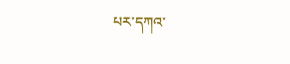པར་དཀའ་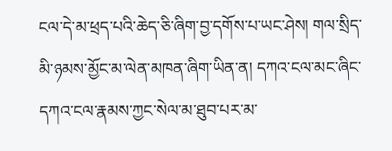ངལ་དེ་མ་ཕྲད་པའི་ཆེད་ཅི་ཞིག་བྱ་དགོས་པ་ཡང་ཤེས། གལ་སྲིད་མི་ཉམས་མྱོང་མ་ལེན་མཁན་ཞིག་ཡིན་ན། དཀའ་ངལ་མང་ཞིང་དཀའ་ངལ་རྣམས་ཀྱང་སེལ་མ་ཐུབ་པར་མ་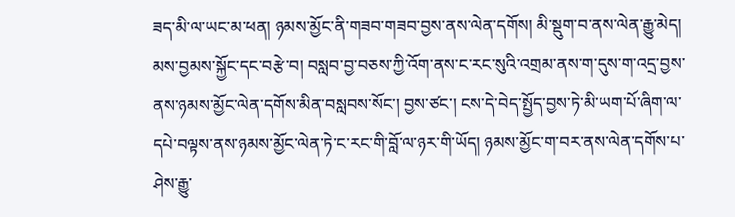ཟད་མི་ལ་ཡང་མ་ཕན། ཉམས་མྱོང་ནི་གཟབ་གཟབ་བྱས་ནས་ལེན་དགོས། མི་སྡུག་བ་ནས་ལེན་རྒྱུ་མེད། མས་བྱམས་སྐྱོང་དང་བརྩེ་བ། བསླབ་བྱ་བཅས་ཀྱི་འོག་ནས་ང་རང་སུའི་འགྲམ་ནས་ག་དུས་ག་འདྲ་བྱས་ནས་ཉམས་མྱོང་ལེན་དགོས་མིན་བསླབས་སོང་། བྱས་ཙང་། ངས་དེ་བེད་སྤྱོད་བྱས་ཏེ་མི་ཡག་པོ་ཞིག་ལ་དཔེ་བལྟས་ནས་ཉམས་མྱོང་ལེན་ཏེ་ང་རང་གི་བློ་ལ་ཉར་གི་ཡོད། ཉམས་མྱོང་ག་བར་ནས་ལེན་དགོས་པ་ཤེས་རྒྱུ་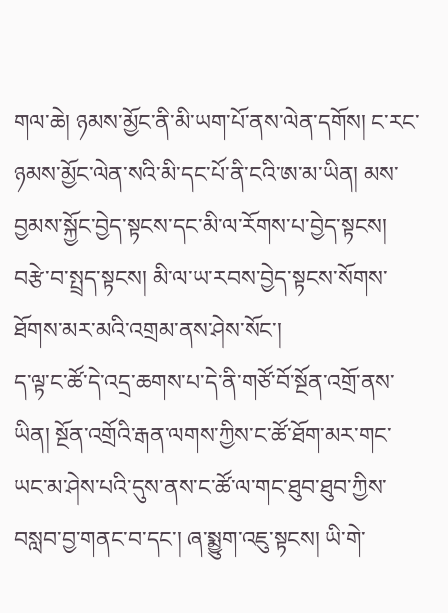གལ་ཆེ། ཉམས་མྱོང་ནི་མི་ཡག་པོ་ནས་ལེན་དགོས། ང་རང་ཉམས་མྱོང་ལེན་སའི་མི་དང་པོ་ནི་ངའི་ཨ་མ་ཡིན། མས་བྱམས་སྐྱོང་བྱེད་སྟངས་དང་མི་ལ་རོགས་པ་བྱེད་སྟངས། བརྩེ་བ་སྤྲད་སྟངས། མི་ལ་ཡ་རབས་བྱེད་སྟངས་སོགས་ཐོགས་མར་མའི་འགྲམ་ནས་ཤེས་སོང་།
ད་ལྟ་ང་ཚོ་དེ་འདྲ་ཆགས་པ་དེ་ནི་གཙོ་བོ་སྔོན་འགྲོ་ནས་ཡིན། སྔོན་འགྲོའི་རྒན་ལགས་ཀྱིས་ང་ཚོ་ཐོག་མར་གང་ཡང་མ་ཤེས་པའི་དུས་ནས་ང་ཚོ་ལ་གང་ཐུབ་ཐུབ་ཀྱིས་བསླབ་བྱ་གནང་བ་དང་། ཞ་སྨྱུག་འཇུ་སྟངས། ཡི་གེ་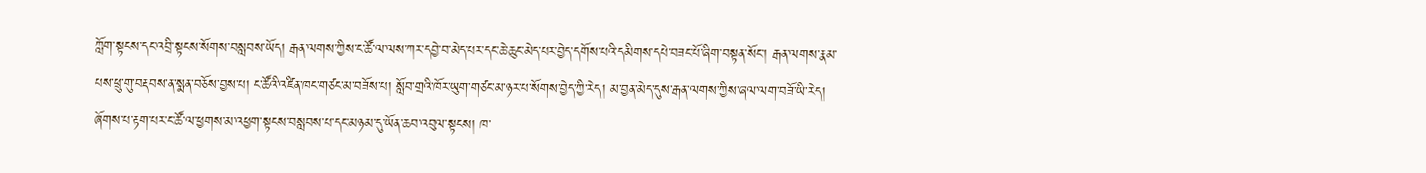ཀློག་སྟངས་དང་འབྲི་སྟངས་སོགས་བསླབས་ཡོད། རྒན་ལགས་ཀྱིས་ང་ཚོ་ལ་ལས་ཀར་དབྱེ་བ་མེད་པར་དང་ཆེ་ཆུང་མེད་པར་བྱེད་དགོས་པའི་དམིགས་དཔེ་བཟང་པོ་ཞིག་བསྟན་སོང་། རྒན་ལགས་རྣམ་པས་ཕྲུ་གུ་བརྡབས་ན་སྨན་བཅོས་བྱས་པ། ང་ཚོའི་འཛིན་ཁང་གཙང་མ་བཟོས་པ། སློབ་གྲའི་ཁོར་ཡུག་གཙང་མ་ཉར་པ་སོགས་བྱེད་ཀྱི་རེད། མ་བྱན་མེད་དུས་རྒན་ལགས་ཀྱིས་ཞལ་ལག་བཟོ་ཡི་རེད། ཞོགས་པ་རྟག་པར་ང་ཚོ་ལ་ཕྱགས་མ་འཕྱག་སྟངས་བསླབས་པ་དང་མཉམ་དུ་ཡོན་ཆབ་འབུལ་སྟངས། ཁ་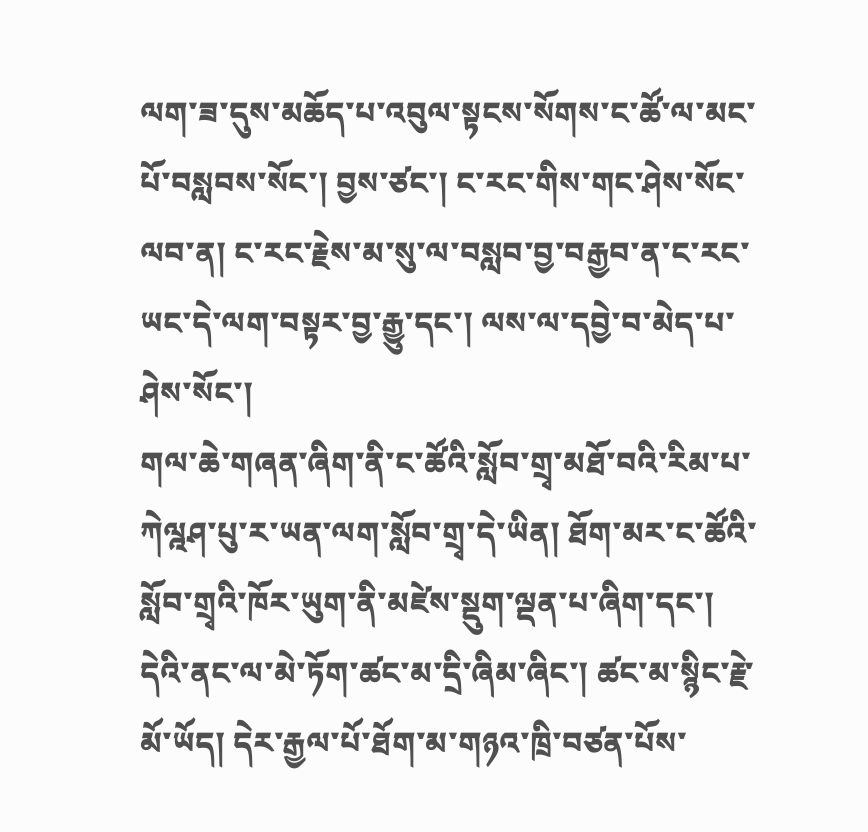ལག་ཟ་དུས་མཆོད་པ་འབུལ་སྟངས་སོགས་ང་ཚོ་ལ་མང་པོ་བསླབས་སོང་། བྱས་ཙང་། ང་རང་གིས་གང་ཤེས་སོང་ལབ་ན། ང་རང་རྗེས་མ་སུ་ལ་བསླབ་བྱ་བརྒྱབ་ན་ང་རང་ཡང་དེ་ལག་བསྟར་བྱ་རྒྱུ་དང་། ལས་ལ་དབྱེ་བ་མེད་པ་ཤེས་སོང་།
གལ་ཆེ་གཞན་ཞིག་ནི་ང་ཚོའི་སློབ་གྲྭ་མཐོ་བའི་རིམ་པ་ཀེལྰཤ་པུ་ར་ཡན་ལག་སློབ་གྲྭ་དེ་ཡིན། ཐོག་མར་ང་ཚོའི་སློབ་གྲྭའི་ཁོར་ཡུག་ནི་མཛེས་སྡུག་ལྡན་པ་ཞིག་དང་། དེའི་ནང་ལ་མེ་ཏོག་ཚང་མ་དྲི་ཞིམ་ཞིང་། ཚང་མ་སྙིང་རྗེ་མོ་ཡོད། དེར་རྒྱལ་པོ་ཐོག་མ་གཉའ་ཁྲི་བཙན་པོས་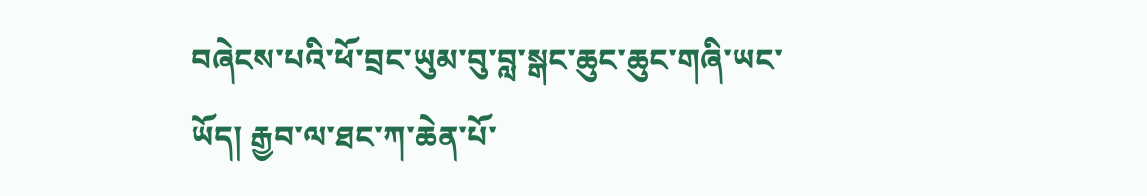བཞེངས་པའི་ཕོ་བྲང་ཡུམ་བུ་བླ་སྒང་ཆུང་ཆུང་གཞི་ཡང་ཡོད། རྒྱབ་ལ་ཐང་ཀ་ཆེན་པོ་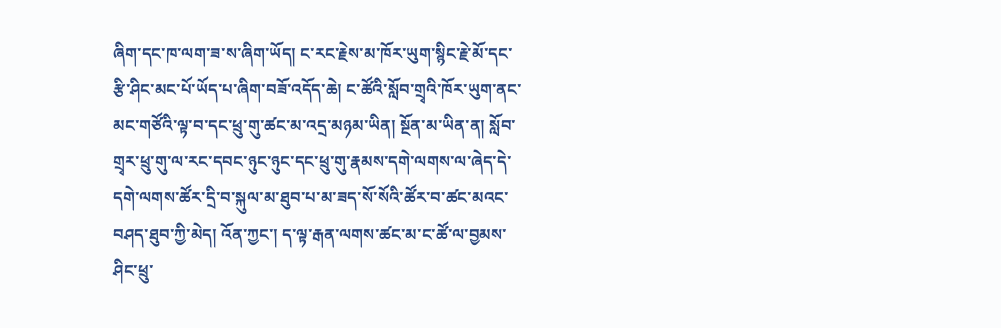ཞིག་དང་ཁ་ལག་ཟ་ས་ཞིག་ཡོད། ང་རང་རྗེས་མ་ཁོར་ཡུག་སྙིང་རྗེ་མོ་དང་རྩི་ཤིང་མང་པོ་ཡོད་པ་ཞིག་བཟོ་འདོད་ཆེ། ང་ཚོའི་སློབ་གྲྭའི་ཁོར་ཡུག་ནང་མང་གཙོའི་ལྟ་བ་དང་ཕྲུ་གུ་ཚང་མ་འདྲ་མཉམ་ཡིན། སྔོན་མ་ཡིན་ན། སློབ་གྲྭར་ཕྲུ་གུ་ལ་རང་དབང་ཉུང་ཉུང་དང་ཕྲུ་གུ་རྣམས་དགེ་ལགས་ལ་ཞེད་དེ་དགེ་ལགས་ཚོར་དྲི་བ་སྐུལ་མ་ཐུབ་པ་མ་ཟད་སོ་སོའི་ཚོར་བ་ཚང་མའང་བཤད་ཐུབ་ཀྱི་མེད། འོན་ཀྱང་། ད་ལྟ་རྒན་ལགས་ཚང་མ་ང་ཚོ་ལ་བྱམས་ཤིང་ཕྲུ་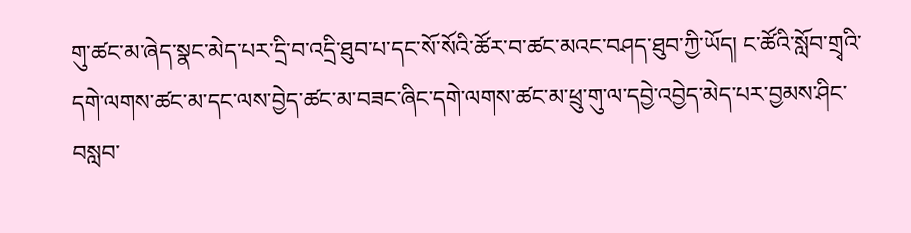གུ་ཚང་མ་ཞེད་སྣང་མེད་པར་དྲི་བ་འདྲི་ཐུབ་པ་དང་སོ་སོའི་ཚོར་བ་ཚང་མའང་བཤད་ཐུབ་ཀྱི་ཡོད། ང་ཚོའི་སློབ་གྲྭའི་དགེ་ལགས་ཚང་མ་དང་ལས་བྱེད་ཚང་མ་བཟང་ཞིང་དགེ་ལགས་ཚང་མ་ཕྲུ་གུ་ལ་དབྱེ་འབྱེད་མེད་པར་བྱམས་ཤིང་བསླབ་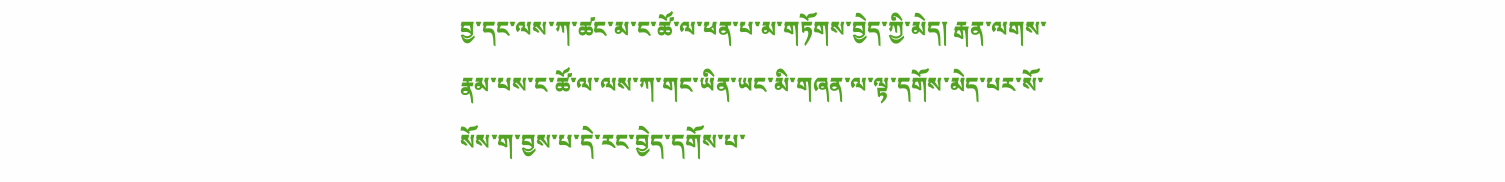བྱ་དང་ལས་ཀ་ཚང་མ་ང་ཚོ་ལ་ཕན་པ་མ་གཏོགས་བྱེད་ཀྱི་མེད། རྒན་ལགས་རྣམ་པས་ང་ཚོ་ལ་ལས་ཀ་གང་ཡིན་ཡང་མི་གཞན་ལ་ལྟ་དགོས་མེད་པར་སོ་སོས་ག་བྱས་པ་དེ་རང་བྱེད་དགོས་པ་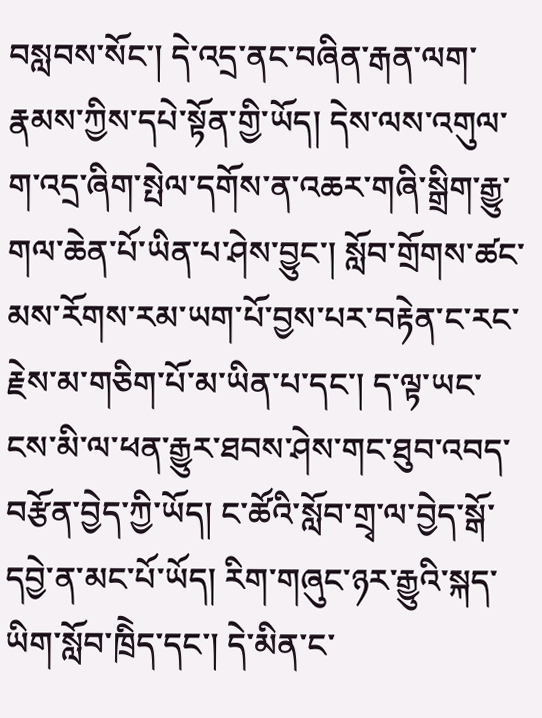བསླབས་སོང་། དེ་འདྲ་ནང་བཞིན་རྒན་ལག་རྣམས་ཀྱིས་དཔེ་སྟོན་གྱི་ཡོད། དེས་ལས་འགུལ་ག་འདྲ་ཞིག་སྤེལ་དགོས་ན་འཆར་གཞི་སྒྲིག་རྒྱུ་གལ་ཆེན་པོ་ཡིན་པ་ཤེས་བྱུང་། སློབ་གྲོགས་ཚང་མས་རོགས་རམ་ཡག་པོ་བྱས་པར་བརྟེན་ང་རང་རྗེས་མ་གཅིག་པོ་མ་ཡིན་པ་དང་། ད་ལྟ་ཡང་ངས་མི་ལ་ཕན་རྒྱུར་ཐབས་ཤེས་གང་ཐུབ་འབད་བརྩོན་བྱེད་ཀྱི་ཡོད། ང་ཚོའི་སློབ་གྲྭ་ལ་བྱེད་སྒོ་དབྱེ་ན་མང་པོ་ཡོད། རིག་གཞུང་ཉར་རྒྱུའི་སྐད་ཡིག་སློབ་ཁྲིེད་དང་། དེ་མིན་ང་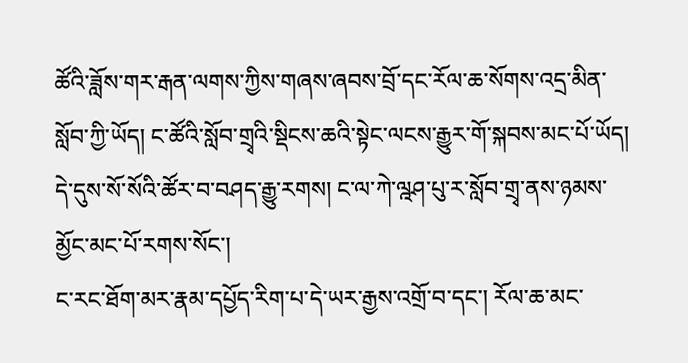ཚོའི་ཟློས་གར་རྒན་ལགས་ཀྱིས་གཞས་ཞབས་བྲོ་དང་རོལ་ཆ་སོགས་འདྲ་མིན་སློབ་ཀྱི་ཡོད། ང་ཚོའི་སློབ་གྲྭའི་སྡིངས་ཆའི་སྟེང་ལངས་རྒྱུར་གོ་སྐབས་མང་པོ་ཡོད། དེ་དུས་སོ་སོའི་ཚོར་བ་བཤད་རྒྱུ་རགས། ང་ལ་ཀེ་ལྰཤ་པུ་ར་སློབ་གྲྭ་ནས་ཉམས་མྱོང་མང་པོ་རགས་སོང་།
ང་རང་ཐོག་མར་རྣམ་དཔྱོད་རིག་པ་དེ་ཡར་རྒྱས་འགྲོ་བ་དང་། རོལ་ཆ་མང་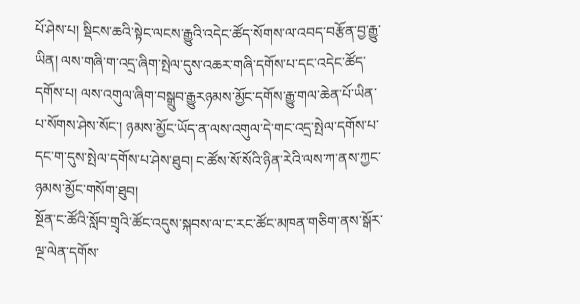པོ་ཤེས་པ། སྡིངས་ཆའི་སྟེང་ལངས་རྒྱུའི་འདེང་ཚོད་སོགས་ལ་འབད་བརྩོན་བྱ་རྒྱུ་ཡིན། ལས་གཞི་ག་འདྲ་ཞིག་སྤེལ་དུས་འཆར་གཞི་དགོས་པ་དང་འདེང་ཚོད་དགོས་པ། ལས་འགུལ་ཞིག་བསྒྲུབ་རྒྱུརཉམས་མྱོང་དགོས་རྒྱུ་གལ་ཆེན་པོ་ཡིན་པ་སོགས་ཤེས་སོང་། ཉམས་མྱོང་ཡོད་ན་ལས་འགུལ་དེ་གང་འདྲ་སྤེལ་དགོས་པ་དང་ག་དུས་སྤེལ་དགོས་པ་ཤེས་ཐུབ། ང་ཚོས་སོ་སོའི་ཉིན་རེའི་ལས་ཀ་ནས་ཀྱང་ཉམས་མྱོང་གསོག་ཐུབ།
སྔོན་ང་ཚོའི་སློབ་གྲྭའི་ཚོང་འདུས་སྐབས་ལ་ང་རང་ཚོང་མཁན་གཅིག་ནས་སྒོར་ལྔ་ལེན་དགོས་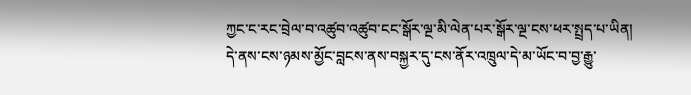ཀྱང་ང་རང་བྲེལ་བ་འཚུབ་འཚུབ་ངང་སྒོར་ལྔ་མི་ལེན་པར་སྒོར་ལྔ་ངས་ཕར་སྤྲད་པ་ཡིན། དེ་ནས་ངས་ཉམས་མྱོང་བླངས་ནས་བསྐྱར་དུ་ངས་ནོར་འཁྲུལ་དེ་མ་ཡོང་བ་བྱ་རྒྱུ་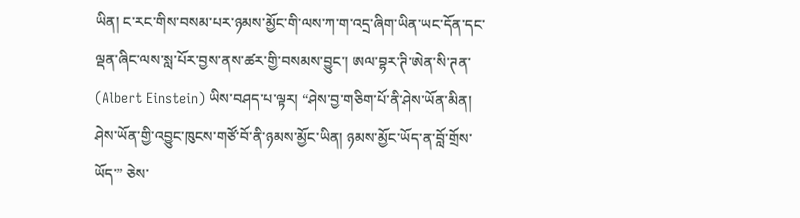ཡིན། ང་རང་གིས་བསམ་པར་ཉམས་མྱོང་གི་ལས་ཀ་ག་འདྲ་ཞིག་ཡིན་ཡང་དོན་དང་ལྡན་ཞིང་ལས་སླ་པོར་བྱས་ནས་ཚར་གྱི་བསམས་བྱུང་། ཨལ་བྷར་ཊི་ཨེན་སི་ཊན་ (Albert Einstein) ཡིས་བཤད་པ་ལྟར། “ཤེས་བྱ་གཅིག་པོ་ནི་ཤེས་ཡོན་མིན། ཤེས་ཡོན་གྱི་འབྱུང་ཁུངས་གཙོ་བོ་ནི་ཉམས་མྱོང་ཡིན། ཉམས་མྱོང་ཡོད་ན་བློ་གྲོས་ཡོད་” ཅེས་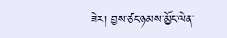ཟེར། བྱས་ཙང་ཉམས་མྱོང་ལེན་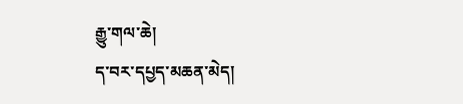རྒྱུ་གལ་ཆེ།
ད་བར་དཔྱད་མཆན་མེད།